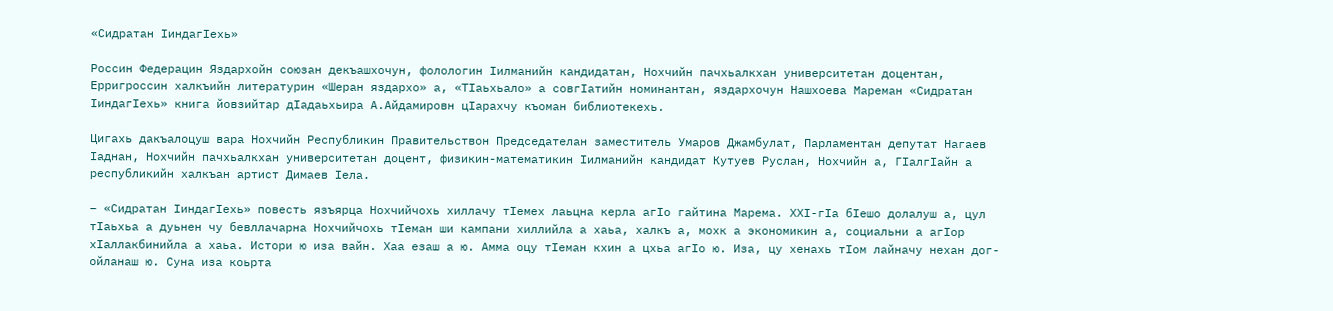«Сидратан IиндагIехь»

Россин Федерацин Яздархойн союзан декъашхочун, фолологин Iилманийн кандидатан, Нохчийн пачхьалкхан университетан доцентан, Ерригроссин халкъийн литературин «Шеран яздархо» а, «ТIаьхьало» а совгIатийн номинантан, яздархочун Нашхоева Мареман «Сидратан IиндагIехь» книга йовзийтар дIадаьхьира А.Айдамировн цIарахчу къоман библиотекехь.

Цигахь дакъалоцуш вара Нохчийн Республикин Правительствон Председателан заместитель Умаров Джамбулат, Парламентан депутат Нагаев Iаднан, Нохчийн пачхьалкхан университетан доцент, физикин-математикин Iилманийн кандидат Кутуев Руслан, Нохчийн а, ГIалгIайн а республикийн халкъан артист Димаев Iела.

– «Сидратан IиндагIехь» повесть язъярца Нохчийчохь хиллачу тIемех лаьцна керла агIо гайтина Марема. ХХI-гIа бIешо долалуш а, цул тIаьхьа а дуьнен чу бевллачарна Нохчийчохь тIеман ши кампани хиллийла а хаьа, халкъ а, мохк а экономикин а, социальни а агIор хIаллакбинийла а хаьа. Истори ю иза вайн. Хаа езаш а ю. Амма оцу тIеман кхин а цхьа агIо ю. Иза, цу хенахь тIом лайначу нехан дог-ойланаш ю. Суна иза коьрта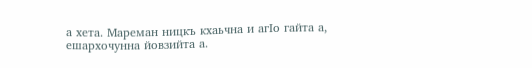а хета. Мареман ницкъ кхаьчна и агIо гайта а, ешархочунна йовзийта а.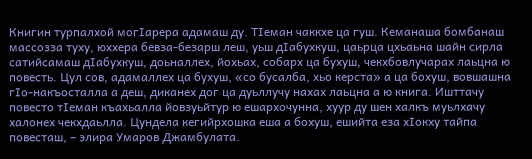Книгин турпалхой могIарера адамаш ду. ТIеман чаккхе ца гуш. Кеманаша бомбанаш массозза туху, юххера бевза-безарш леш, уьш дIабухкуш, цаьрца цхьаьна шайн сирла сатийсамаш дIабухкуш, доьналлех, йохьах, собарх ца бухуш, чекхбовлучарах лаьцна ю повесть. Цул сов, адамаллех ца бухуш, «со бусалба, хьо керста» а ца бохуш, вовшашна гIо-накъосталла а деш, диканех дог ца дуьллучу нахах лаьцна а ю книга. Ишттачу повесто тIеман къахьалла йовзуьйтур ю ешархочунна, хуур ду шен халкъ муьлхачу халонех чекхдаьлла. Цундела кегийрхошка еша а бохуш, ешийта еза хIокху тайпа повесташ, – элира Умаров Джамбулата.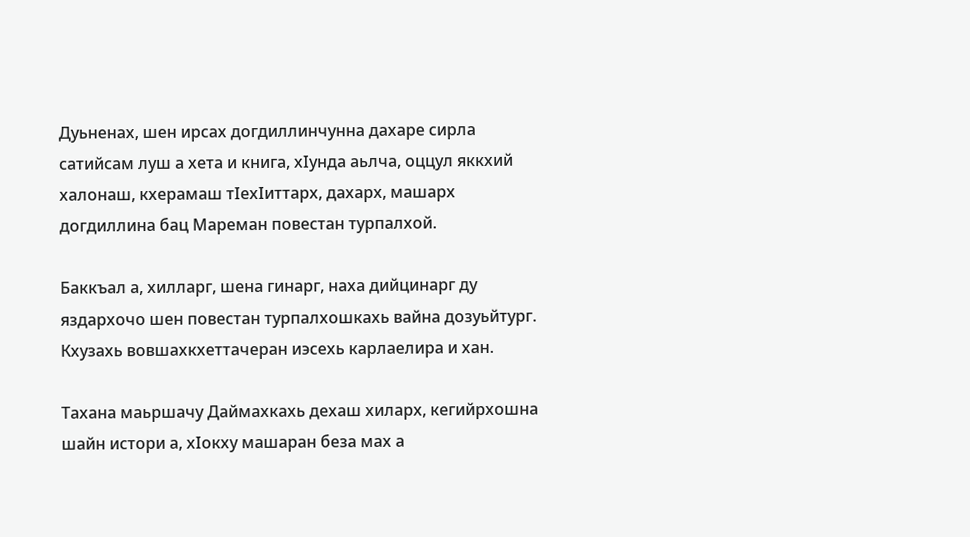Дуьненах, шен ирсах догдиллинчунна дахаре сирла сатийсам луш а хета и книга, хIунда аьлча, оццул яккхий халонаш, кхерамаш тIехIиттарх, дахарх, машарх догдиллина бац Мареман повестан турпалхой.

Баккъал а, хилларг, шена гинарг, наха дийцинарг ду яздархочо шен повестан турпалхошкахь вайна дозуьйтург. Кхузахь вовшахкхеттачеран иэсехь карлаелира и хан.

Тахана маьршачу Даймахкахь дехаш хиларх, кегийрхошна шайн истори а, хIокху машаран беза мах а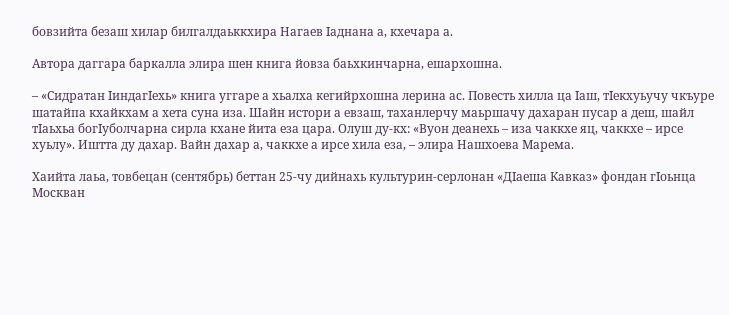бовзийта безаш хилар билгалдаьккхира Нагаев Iаднана а, кхечара а.

Автора даггара баркалла элира шен книга йовза баьхкинчарна, ешархошна.

– «Сидратан IиндагIехь» книга уггаре а хьалха кегийрхошна лерина ас. Повесть хилла ца Iаш, тIекхуьучу чкъуре шатайпа кхайкхам а хета суна иза. Шайн истори а евзаш, таханлерчу маьршачу дахаран пусар а деш, шайл тIаьхьа богIуболчарна сирла кхане йита еза цара. Олуш ду-кх: «Вуон деанехь – иза чаккхе яц, чаккхе – ирсе хуьлу». Иштта ду дахар. Вайн дахар а, чаккхе а ирсе хила еза, – элира Нашхоева Марема.

Хаийта лаьа, товбецан (сентябрь) беттан 25-чу дийнахь культурин-серлонан «ДIаеша Кавказ» фондан гIоьнца Москван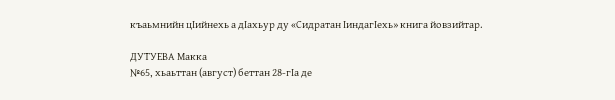къаьмнийн цIийнехь а дIахьур ду «Сидратан IиндагIехь» книга йовзийтар.

ДУТУЕВА Макка
№65, хьаьттан (август) беттан 28-гIа де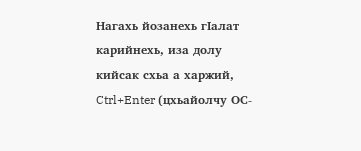Нагахь йозанехь гIалат карийнехь, иза долу кийсак схьа а харжий, Ctrl+Enter (цхьайолчу ОС-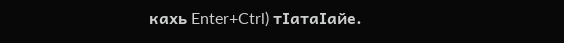кахь Enter+Ctrl) тIатаIайе.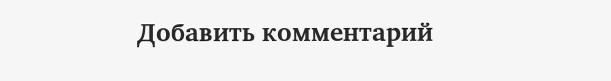Добавить комментарий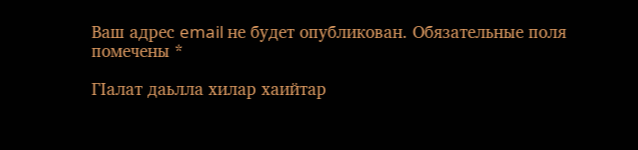Ваш адрес email не будет опубликован. Обязательные поля помечены *

ГIалат даьлла хилар хаийтар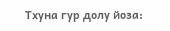Тхуна гур долу йоза: